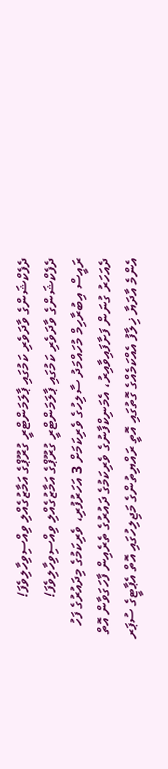ދެފެކްޝަންގެ ވާދަވެރި ކަމުގައި ޕާލަމަންޓްރީ ގުރޫޕްގެ އަމާޒުގެއްލި ވިއްސިވިހާލިވެފަ!
ދެފެކްޝަންގެ ވާދަވެރި ކަމުގައި ޕާލަމަންޓްރީ ގުރޫޕްގެ އަމާޒުގެއްލި ވިއްސިވިހާލިވެފަ!
ރައީސް އިބުރާހިމް މުހައްމަދު ސާލިހުގެ ވެރިކަމަށް 3 އަހަރުފުރި، ވެރިކަމުގެ މިދައުރުގެ ފަހު ދެއަހަރު ގުނަން ފަށާފައިވާއިރު، އެމަނިކްފާނުގެ ވެރިކަމުގެ ދައުރުގެ ތެރެއިން ފާހަގަވާން އޮތް އެންމެ އާދަޔާ ޚިލާފު އެއްކަމެއްގެ ގޮތުގައި އޮތީ ރައްޔިތުންގެ މަޖިލިހުގައި އޮތް އެޕާޓީގެ ސުޕަރ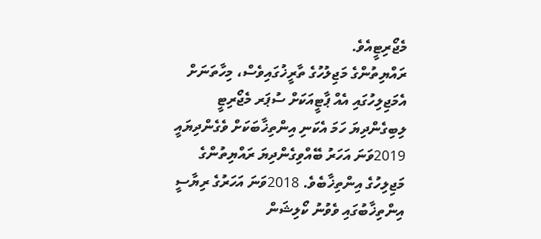މެޖޯރިޓީއެވެ.
ރައްޔިތުންގެ މަޖިލުހުގެ ތާރީޚުގައިވެސް، މިހާތަނަށް އެމަޖިލިހުގައި އެއް ޕާޓީއަކަށް ސުޕަރ މެޖޯރިޓީ ލިބިގެންދިޔަ ހަމަ އެކަނި އިންތިޚާބަކަށް ވެގެންދިޔައީ 2019ވަނަ އަހަރު ބޭއްވިގެންދިޔަ ރައްޔިތުންގެ މަޖިލިހުގެ އިންތިޚާބެވެ. 2018ވަނަ އަހަރުގެ ރިޔާސީ އިންތިޚާބުގައި ވެވުނު ކޯލިޝަން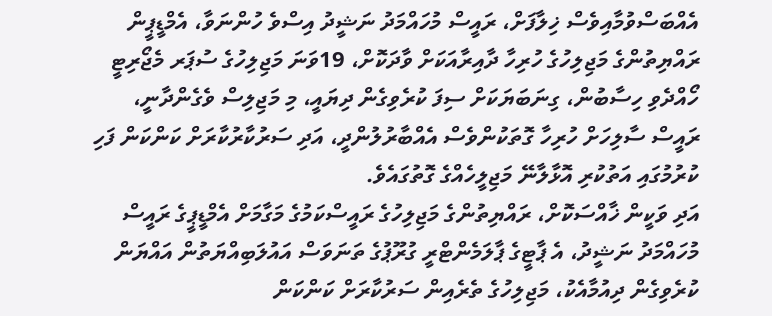އެއްބަސްވުމާއިވެސް ޚިލާފަށް، ރައީސް މުހައްމަދު ނަޝީދު އިސްވެ ހުންނަވާ، އެމްޑީޕީން ރައްޔިތުންގެ މަޖިލިހުގެ ހުރިހާ ދާއިރާއަކަށް ވާދަކޮށް، 19ވަނަ މަޖިލިހުގެ ސުޕަރ މެޖޯރިޓީ ހޯއްދެވި ހިސާބުން، ގިނަބަޔަކަށް ސިފަ ކުރެވިގެން ދިޔައީ، މި މަޖިލިސް ވެގެންދާނީ، ރައީސް ސާލިހަށް ހުރިހާ ގޮތަކުންވެސް އެއްބާރުލުންދީ، އަދި ސަރުކާރުކާރަށް ކަންކަން ފަހި ކުރުމުގައި އަތުކުރި އޮޅާލާނޭ މަޖިލީހެއްގެ ގޮތުގައެވެ.
އަދި ވަކީން ޚާއްސަކޮށް، ރައްޔިތުންގެ މަޖިލިހުގެ ރައީސްކަމުގެ މަގާމަށް އެމްޑީޕީގެ ރައީސް މުހައްމަދު ނަޝީދު، އެ ޕާޓީގެ ޕާލަމެންޓްރީ ގުރޫޕުގެ ތަނަވަސް އައުލަބިއްޔަތުން އައްޔަން ކުރެވިގެން ދިއުމާއެކު، މަޖިލިހުގެ ތެރެއިން ސަރުކާރަށް ކަންކަން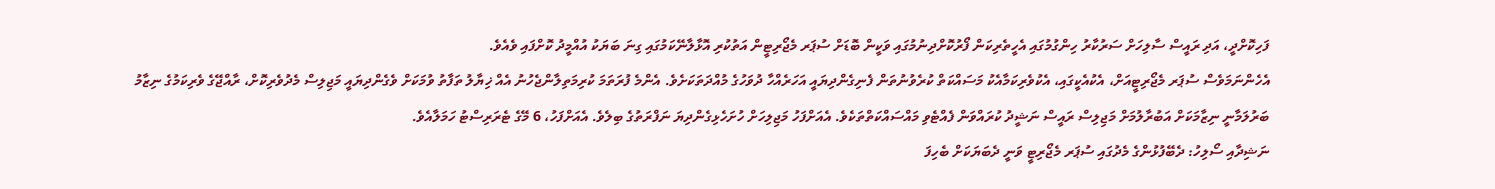ފަހިކޮށްދީ، އަދި ރައީސް ސާލިހަށް ސަރުކާރު ހިންގުމުގައި އެހީތެރިކަން ފޯރުކޮށްދިނުމުގައި ވަކީން ބޮޑަށް ސުޕަރ މެޖޯރިޓީން އަތުކުރި އޮޅާލާނޭކަމުގައި ގިނަ ބަޔަކު އުއްމީދު ކޮށްފައި ވެއެވެ.
އެހެންނަމަވެސް ސުޕަރ މެޖޯރިޓީއަށް، އެކުއެކީގައި، އެކުވެރިކަމާއެކު މަސައްކަތް ކުރެވުނުތަން ފެނިގެންދިޔައީ އަހަރެއްހާ ދުވަހުގެ މުއްދަތަކަށެވެ. އެންމެ ފުރަތަމަ ކުރިމަތިލާންޖެހުނު އެއް ޚިޔާލު ތަފާތު ވުމަކަށް ވެގެންދިޔައީ މަޖިލިސް މެދުވެރިކޮށް، ރާއްޖޭގެ ވެރިކަމުގެ ނިޒާމު ބަރުލަމާނީ ނިޒާމަކަށް އަބުރާލުމަށް މަޖިލިސް ރައީސް ނަޝީދު ކުރައްވަން ފެއްޓެވި މައްސައްކަތްތަކެވެ. އެއަށްފަހު މަޖިލިހަށް ހުށަހެޅިގެންދިޔަ ނަފްރަތުގެ ބިލެވެ. އެއަށްފަހު، 6 މޭގެ ޓެރަރިސްޓު ހަމަލާއެވެ.
ނަޝިދާއި ސޯލިހު: ދެބޭފުޅުންގެ މެދުގައި ސުޕަރ މެޖޯރިޓީ ވަނީ ދެބަޔަކަށް ބެހިފަ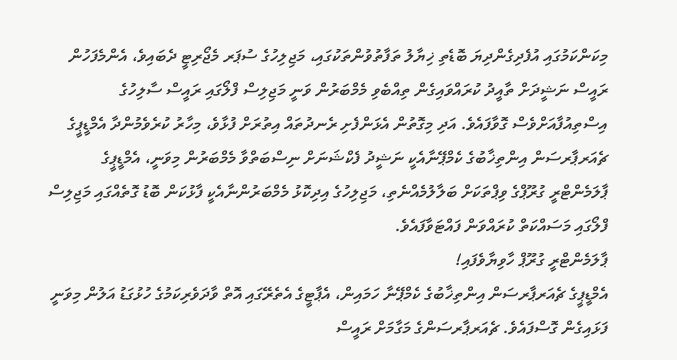މިކަންކަމުގައި އުފެދިގެންދިޔަ ބޮޑެތި ޚިޔާލު ތަފާތުވުންތަކުގައި، މަޖިލިހުގެ ސުޕަރ މެޖޯރިޓީ ދެބައިވެ، އެންމެފަހުން ރައީސް ނަޝީދަށް ތާއީދު ކުރައްވައިގެން ތިއްބެވި މެމްބަރުން ވަނީ މަޖިލިސް ފްލޯގައި ރައީސް ސާލިހުގެ އިސްތިއުފާއަށްވެސް ގޮވާފައެވެ. އަދި މިގޮތުން އެޅަންފެށި ރެނދުތައް އިތުރަށް ފުޅާވެ، މިހާރު ކުރެވެމުންދާ އެމްޑީޕީގެ ޗެއަރޕާރސަން އިންތިޚާބުގެ ކެމްޕޭނާއެކީ ނަޝީދު ފެކްޝަނަށް ނިސްބަތްވާ މެމްބަރުން މިވަނީ، އެމްޑީޕީގެ ޕާލަމެންޓްރީ ގުރޫޕްގެ ވިޕްތަކަށް ބަލާލުމެއްނެތި، މަޖިލިހުގެ އިދިކޮޅު މެމްބަރުންނާއެކީ ފާޅުކަން ބޮޑު ގޮތެއްގައި މަޖިލިސް ފްލޯގައި މަސައްކަތް ކުރައްވަން ފައްޓަވާފައެވެ.
ޕާލަމެންޓްރީ ގުރޫޕް ހާވިޔާވެފައި!
އެމްޑީޕީގެ ޗެއަރޕާރސަން އިންތިޚާބުގެ ކެމްޕޭނާ ހަމައިން، އެޕާޓީގެ އެތެރޭގައި އޮތް ވާދަވެރިކަމުގެ ހުޅުގަޑު އަލުން މިވަނީ ފަޅައިގެން ގޮސްފައެވެ. ޗެއަރޕާރސަންގެ މަގާމަށް ރައީސް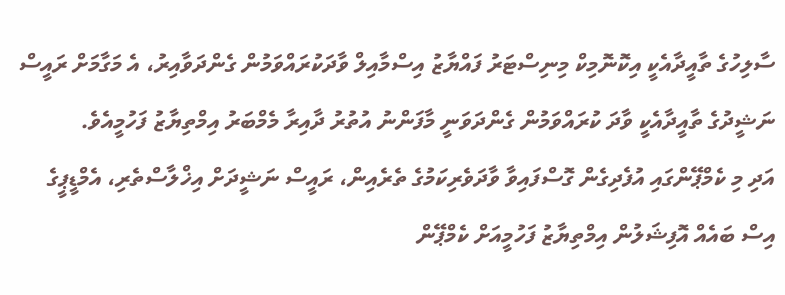ސާލިހުގެ ތާއީދާއެކީ އިކޮނޮމިކް މިނިސްޓަރު ފައްޔާޒު އިސްމާއިލް ވާދަކުރައްވަމުން ގެންދަވާއިރު، އެ މަގާމަށް ރައީސް ނަޝީދުގެ ތާއީދާއެކީ ވާދަ ކުރައްވަމުން ގެންދަވަނީ މާފަންނު އުތުރު ދާއިރާ މެމްބަރު އިމްތިޔާޒު ފަހުމީއެވެ.
އަދި މި ކެމްޕޭންގައި އުފެދިގެން ގޮސްފައިވާ ވާދަވެރިކަމުގެ ތެރެއިން، ރައީސް ނަޝީދަށް އިޚްލާސްތެރި، އެމްޑީޕީގެ އިސް ބައެއް އޮފިޝަލުން އިމްތިޔާޒު ފަހުމީއަށް ކެމްޕޭން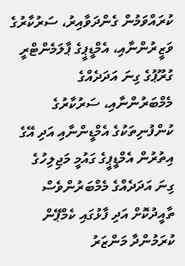ކުރައްވަމުން ގެންދަވާއިރު، ސަރުކާރުގެ ވަޒީރުންނާއި، އެމްޑީޕީގެ ޕާލަމެންޓްރީ ގުރޫޕުގެ ގިނަ އަދަދެއްގެ މެމްބަރުންނާއި، ސަރުކާރުގެ ކުންފުނިތަކުގެ އެމްޑީންނާއި އަދި އޭގެ އިތުރުން އެމްޑީޕީގެ ގައުމީ މަޖިލިހުގެ ގިނަ އަދަދެއްގެ މެމްބަރުންވެސް ތާއީދުކޮށް އަދި ފާޅުގައި ކެމްޕޭން ކުރަމުންދާ މަންޒަރު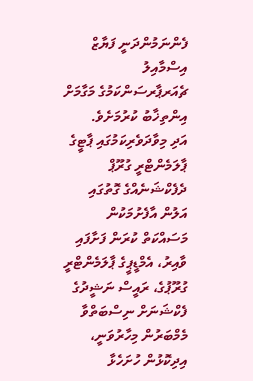ފެންނަމުންދަނީ ފަޔާޒް އިސްމާއިލު ޗެއަރޕާރސަންކަމުގެ މަގާމަށް އިންތިޚާބު ކުރުމަށެވެ.
އަދި މިވާދަވެރިކަމުގައި ޕާޓީގެ ޕާލަމެންޓްރީ ގުރޫޕް ދެފެކްޝަނެއްގެ ގޮތުގައި އަލުން އާފެށުމަކުން މަސައްކަތް ކުރަން ފަށާފައި ވާއިރު، އެމްޑީޕީގެ ޕާލަމެންޓްރީ ގުރޫޕުގެ، ރައީސް ނަޝީދުގެ ފެކްޝަނަށް ނިސްބަތްވާ މެމްބަރުން މިހާރުވަނީ، އިދިކޮޅުން ހުށަހެޅާ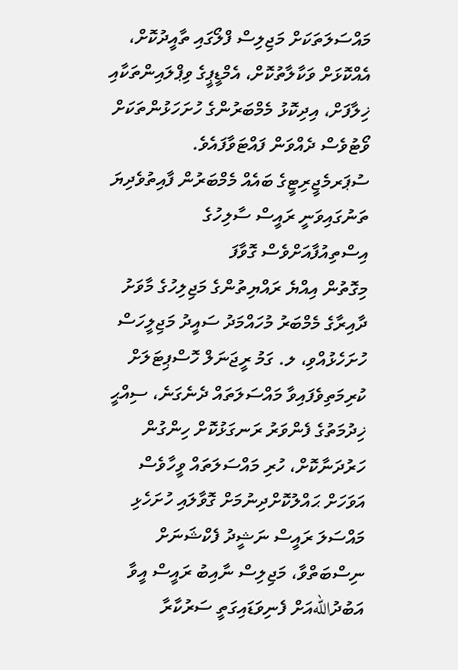މައްސަލަތަކަށް މަޖިލިސް ފްލޯގައި ތާއީދުކޮށް، އެއްކޮޅަށް ވަކާލާތުކޮށް، އެމްޑީޕީގެ ވިޕްލައިންތަކާއި ޚިލާފަށް، އިދިކޮޅު މެމްބަރުންގެ ހުށަހަޅުންތަކަށް ވޯޓުވެސް ދެއްވަން ފައްޓަވާފައެވެ.
ސުޕަރމެޖީރިޓީގެ ބައެއް މެމްބަރުން ފާއިތުވެދިޔަ ތަނުގައިވަނީ ރައީސް ސާލިހުގެ އިސްތިއުފާއަށްވެސް ގޮވާފަ
މިގޮތުން އިއްޔެ ރައްޔިތުންގެ މަޖިލިހުގެ މާވަށު ދާއިރާގެ މެމްބަރު މުހައްމަދު ސައީދު މަޖިލީހަސް ހުށަހެޅުއްވި، ލ. ގަމު ރީޖަނަލް ހޮސްޕިޓަލަށް ކުރިމަތިވެފައިވާ މައްސަލަތައް ދެނެގަނެ، ސިއްޙީ ޚިދުމަތުގެ ފެންވަރު ރަނގަޅުކޮށް ހިންގުން ހަރުދަނާކޮށް، ހުރި މައްސަލަތައް ވީހާވެސް އަވަހަށް ޙައްލުކޮށްދިނުމަށް ގޮވާލައި ހުށަހެޅި މައްސަލަ ރައީސް ނަޝީދު ފެކްޝަނަށް ނިސްބަތްވާ، މަޖިލިސް ނާއިބު ރައީސް އީވާ އަބުދުاللهއަށް ފެނިވަޑައިގަތީ ސަރުކާރާ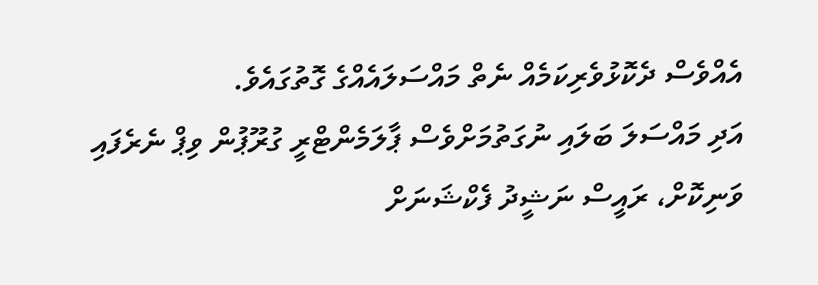އެއްވެސް ދެކޮޅުވެރިކަމެއް ނެތް މައްސަލައެއްގެ ގޮތުގައެވެ.
އަދި މައްސަލަ ބަލައި ނުގަތުމަށްވެސް ޕާލަމެންޓްރީ ގުރޫޕުން ވިޕް ނެރެފައި ވަނިކޮށް، ރައީސް ނަޝީދު ފެކްޝަނަށް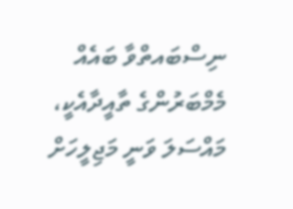ނިސްބައތްވާ ބައެއް މެމްބަރުންގެ ތާއީދާއެކީ، މައްސަލަ ވަނީ މަޖިލީހަށް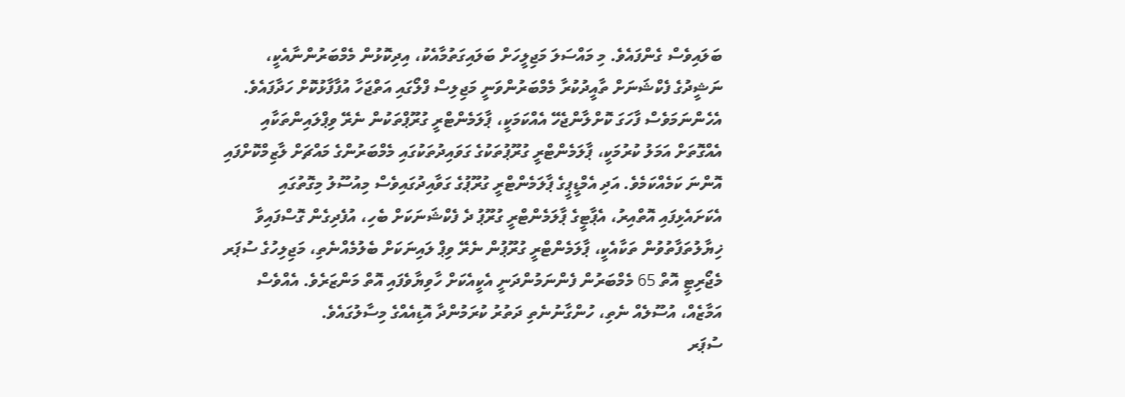ބަލައިވެސް ގެންފައެވެ. މި މައްސަލަ މަޖިލީހަށް ބަލައިގަތުމާއެކު، އިދިކޮޅުން މެމްބަރުންނާއެކީ، ނަޝީދުގެ ފެކްޝަނަށް ތާއީދުކުރާ މެމްބަރުންވަނީ މަޖިލިސް ފްލޯގައި އަތްޖަހާ އުފާފާޅުކޮށް ހަދާފައެވެ.
އެހެންނަމަވެސް ފާހަގަ ކޮށްލާންޖެހޭ އެއްކަމަކީ، ޕާލަމެންޓްރީ ގުރޫޕްތަކުން ނެރޭ ވިޕްލައިންތަކާއި އެއްގޮތަށް އަމަލު ކުރުމަކީ، ޕާލަމެންޓްރީ ގުރޫޕުތަކުގެ ގަވައިދުތަކުގައި މެމްބަރުންގެ މައްޗަށް ލާޒިމްކޮށްފައި އޮންނަ ކަމެއްކަމެވެ. އަދި އެމްޑީޕީގެ ޕާލަމެންޓްރީ ގުރޫޕުގެ ގަވާއިދުގައިވެސް މިއުސޫލު މިގޮތުގައި އެކަށައެޅިފައި އޮތްއިރު، އެޕާޓީގެ ޕާލަމެންޓްރީ ގުރޫޕު ދެ ފެކްޝަނަކަށް ބެހި، އުފެދިގެން ގޮސްފައިވާ ޚިޔާލުތަފާތުވުން ތަކާއެކީ، ޕާލަމެންޓްރީ ގުރޫޕުން ނެރޭ ވިޕް ލައިނަކަށް ބެލުމެއްނެތި، މަޖިލިހުގެ ސުޕަރ މެޖޯރިޓީ އޮތް 65 މެމްބަރުން ފެންނަމުންދަނީ އެކީއެކަށް ހާވިޔާވެފައި އޮތް މަންޒަރެވެ. އެއްވެސް އަމާޒެއް، އުސޫލެއް ނެތި، ހުންގާނުނެތި ދަތުރު ކުރަމުންދާ އޮޑިއެއްގެ މިސާލުގައެވެ.
ސުޕަރ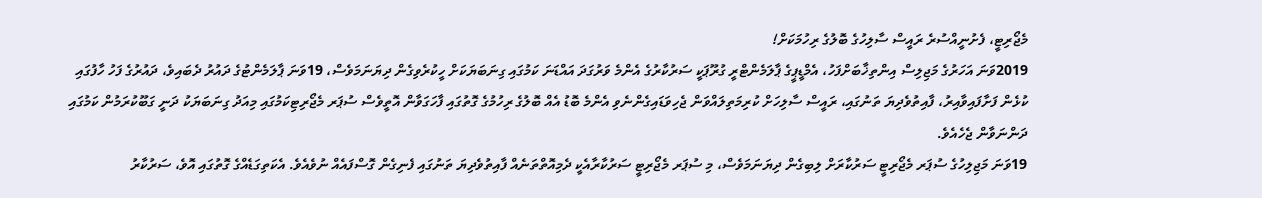މެޖޯރިޓީ، ފެށުނީއްސުރެ ރައީސް ސާލިހުގެ ބޮލުގެ ރިހުމަކަށް!
2019ވަނަ އަހަރުގެ މަޖިލިސް އިންތިޚާބަށްފަހު، އެމްޑީޕީގެ ޕާލަމެންޓްރީ ގުރޫޕަކީ ސަރުކާރުގެ އެންމެ ވަރުގަދަ އައްޑަނަ ކަމުގައި ގިނަބަޔަކަށް ހީކުރެވިގެން ދިޔަނަމަވެސް، 19ވަނަ ޕާލަމެންޓުގެ ދައުރު ދެބައިވެ، ދައުރުގެ ފަހު ހާފުގައި ކުޅެން ފަށާފައިވާއިރު، ފާއިތުވެދިޔަ ތަނުގައި، ރައީސް ސާލިހަށް ކުރިމަތިލައްވަން ޖެހިވަޑައިގެންނެވި އެންމެ ބޮޑު އެއް ބޮލުގެ ރިހުމުގެ ގޮތުގައި ފާހަގަވާން އޮތީވެސް ސުޕަރ މެޖޯރިޓިކަމުގައި މިއަދު ގިނަބަޔަކު ދަނީ ގަބޫކުރަމުން ކަމުގައި ދަންނަވާން ޖެހެއެވެ.
19ވަނަ މަޖިލިހުގެ ސުޕަރ މެޖޯރިޓީ ސަރުކާރަށް ލިބިގެން ދިޔަނަމަވެސް، މި ސުޕަރ މެޖޯރިޓީ ސަރުކާރާއެކީ ދެމިއޮތްތަނެއް ފާއިތުވެދިޔަ ތަނުގައި ފެނިގެން ގޮސްފައެއް ނުވެއެވެ. އެކަތިގަޑެއްގެ ގޮތުގައި އޮވެ، ސަރުކާރު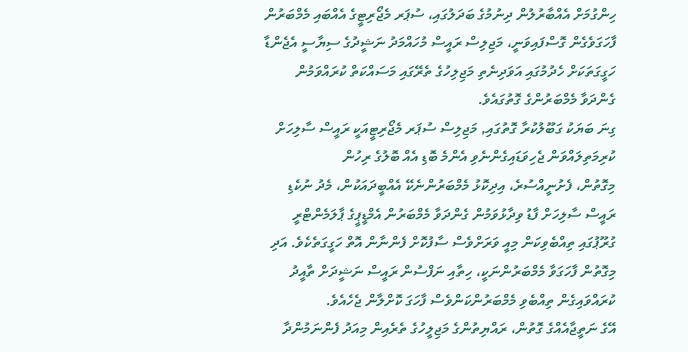ހިންގުމަށް އެއްބާރުލުން ދިނުމުގެ ބަދަލުގައި، ސުޕަރ މެޖޯރިޓީގެ އެއްބައި މެމްބަރުން ފާހަގަވެގެން ގޮސްފައިވަނީ، މަޖިލިސް ރައީސް މުހައްމަދު ނަޝީދުގެ ސިޔާސީ އެޖެންޑާ ހަގީގަތަކަށް ހެދުމުގައި އަވަދިނެތި މަޖިލިހުގެ ތެރޭގައި މަސައްކަތް ކުރައްވަމުން ގެންދަވާ މެމްބަރުންގެ ގޮތުގައެވެ.
ގިނަ ބަޔަކު ގަބޫލުކުރާ ގޮތުގައި, މަޖިލިސް ސުޕަރ މެޖޯރިޓީއަކީ ރައީސް ސާލިހަށް ކުރިމަތިލައްވަން ޖެހިވަޑައިގެންނެވި އެންމެ ބޮޑި އެއް ބޮލުގެ ރިހުން
މިގޮތުން، ފެށުނީއްސުރެ، އިދިކޮޅު މެމްބަރުންނެކޭ އެއްބީދައަކުން، މެދު ނުކެޑި ރައީސް ސާލިހަށް ފާޑު ވިދާޅުވަމުން ގެންދަވާ މެމްބަރުން އެމްޑީޕީގެ ޕާލަމެންޓްރީ ގުރޫޕުގައި ތިއްބެވިކަން މިއީ ވަރަށްވެސް ސާފުކޮށް ފެންނާން އޮތް ހަގީގަތެކެވެ. އަދި މިގޮތުން ފާހަގަވާ މެމްބަރުންނަކީ، ހިތާއި ނަފްސުން ރައީސް ނަޝީދަށް ތާއީދު ކުރައްވައިގެން ތިއްބެވި މެމްބަރުންކަންވެސް ފާހަގަ ކޮށްލާން ޖެހެއެވެ.
އޭގެ ނަތީޖާއެއްގެ ގޮތުން، ރައްޔިތުންގެ މަޖިލީހުގެ ތެރެއިން މިއަދު ފެންނަމުންދާ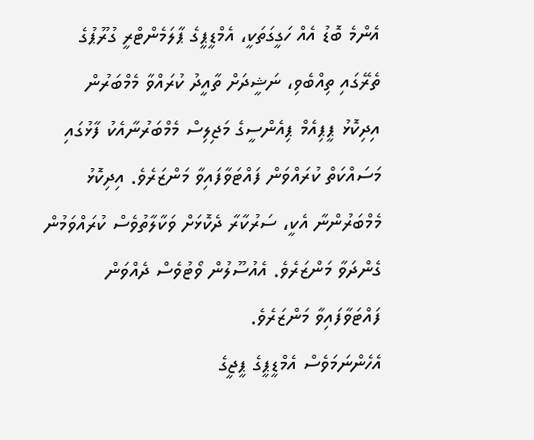އެންމެ ބޮޑު އެއް ހަގީގަތަކީ، އެމްޑީޕީގެ ޕާލަމެންޓްރީ ގުރޫޕުގެ ތެރޭގައި ތިއްބެވި، ނަޝީދަށް ތާއީދު ކުރައްވާ މެމްބަރުން އިދިކޮޅު ޕީޕިއެމް ޕިއެންސީގެ މަޖިލިސް މެމްބަރުނާއެކު ފާޅުގައި މަސައްކަތް ކުރައްވަން ފައްޓަވާފައިވާ މަންޒަރެވެ. އިދިކޮޅު މެމްބަރުންނާ އެކީ، ސަރުކާރާ ދެކޮޅަށް ވަކާލާތުވެސް ކުރައްވަމުން ގެންދަވާ މަންޒަރެވެ. އެއުސޫލުން ވޯޓުވެސް ދެއްވަން ފައްޓަވާފައިވާ މަންޒަރެވެ.
އެހެންނަމަވެސް އެމްޑީޕީގެ ޕީޖީގެ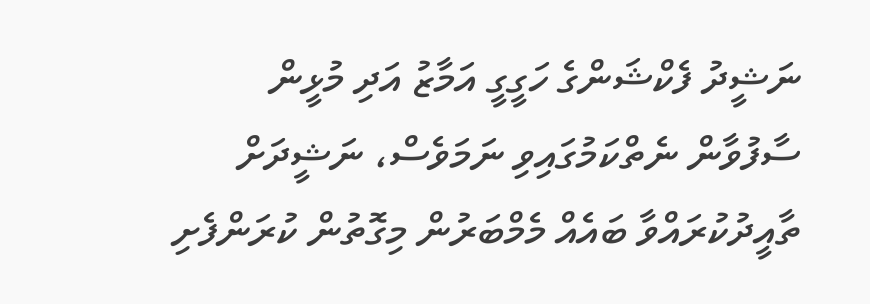ނަޝީދު ފެކްޝަންގެ ހަގީގީ އަމާޒު އަދި މުޅީން ސާފުވާން ނެތްކަމުގައިވި ނަމަވެސް، ނަޝީދަށް ތާއީދުކުރައްވާ ބައެއް މެމްބަރުން މިގޮތުން ކުރަންފެށި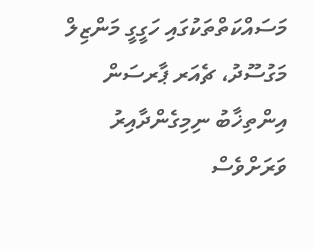މަސައްކަތްތަކުގައި ހަގީގީ މަންޒިލް މަގުސޫދު، ޗެއަރ ޕާރސަން އިންތިޚާބު ނިމިގެންދާއިރު ވަރަށްވެސް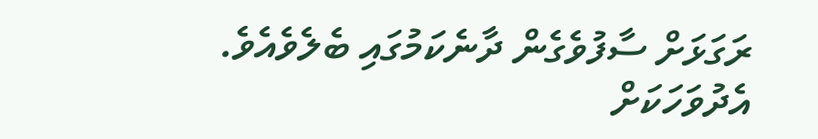ރަގަޅަށް ސާފުވެގެން ދާނެކަމުގައި ބެލެވެއެވެ. އެދުވަހަކަށް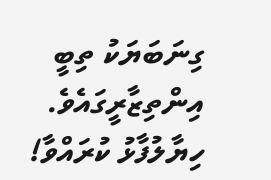ގިނަބަޔަކު ތިބީ އިންތިޒާރީގައެވެ.
ހިޔާލުފާޅު ކުރައްވާ!